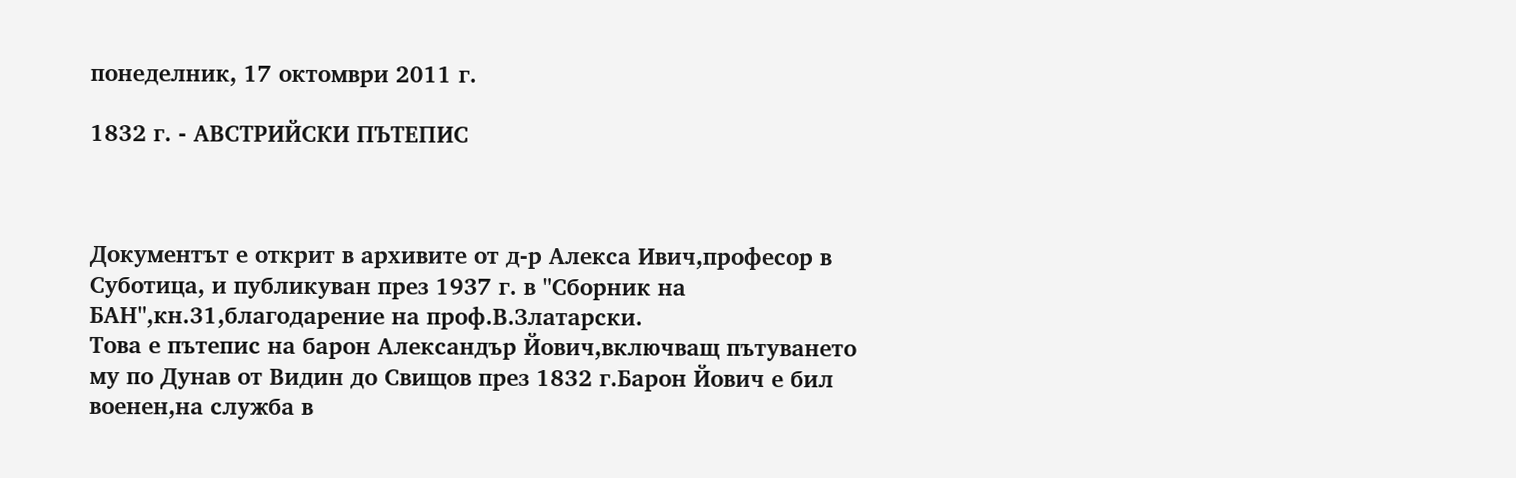понеделник, 17 октомври 2011 г.

1832 г. - АВСТРИЙСКИ ПЪТЕПИС



Документът е открит в архивите от д-р Алекса Ивич,професор в Суботица, и публикуван през 1937 г. в "Сборник на БАН",кн.31,благодарение на проф.В.Златарски.
Това е пътепис на барон Александър Йович,включващ пътуването му по Дунав от Видин до Свищов през 1832 г.Барон Йович е бил военен,на служба в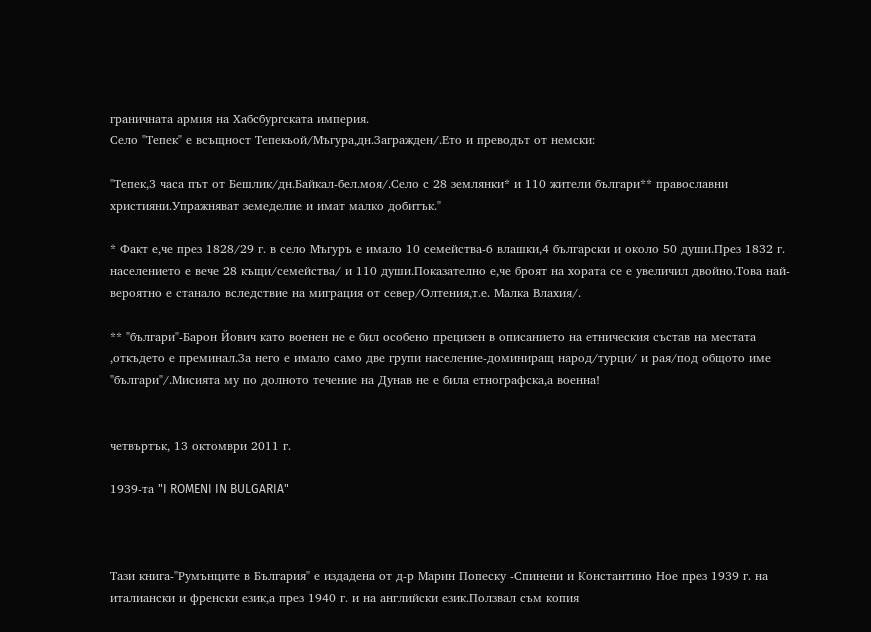граничната армия на Хабсбургската империя.
Село "Тепек" е всъщност Тепекьой/Мъгура,дн.Загражден/.Ето и преводът от немски:

"Тепек,3 часа път от Бешлик/дн.Байкал-бел.моя/.Село с 28 землянки* и 110 жители българи** православни християни.Упражняват земеделие и имат малко добитък."

* Факт е,че през 1828/29 г. в село Мъгуръ е имало 10 семейства-6 влашки,4 български и около 50 души.През 1832 г. населението е вече 28 къщи/семейства/ и 110 души.Показателно е,че броят на хората се е увеличил двойно.Това най-вероятно е станало вследствие на миграция от север/Олтения,т.е. Малка Влахия/.

** "българи"-Барон Йович като военен не е бил особено прецизен в описанието на етническия състав на местата ,откъдето е преминал.За него е имало само две групи население-доминиращ народ/турци/ и рая/под общото име "българи"/.Мисията му по долното течение на Дунав не е била етнографска,а военна!


четвъртък, 13 октомври 2011 г.

1939-та "I ROMENI IN BULGARIA"



Тази книга-"Румънците в България" е издадена от д-р Марин Попеску -Спинени и Константино Ное през 1939 г. на италиански и френски език,а през 1940 г. и на английски език.Ползвал съм копия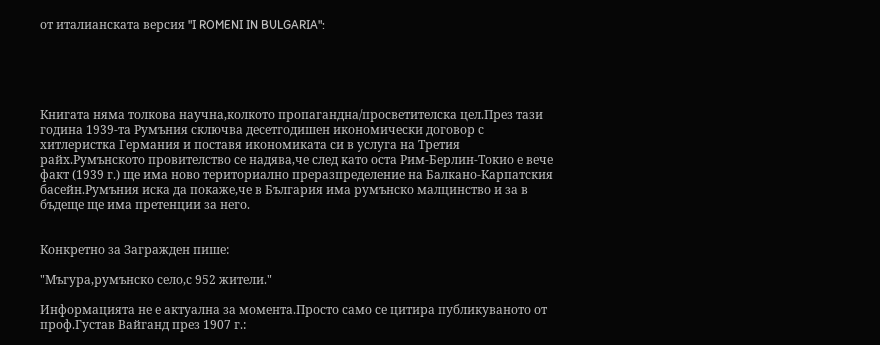от италианската версия "I ROMENI IN BULGARIA":





Книгата няма толкова научна,колкото пропагандна/просветителска цел.През тази година 1939-та Румъния сключва десетгодишен икономически договор с хитлеристка Германия и поставя икономиката си в услуга на Третия райх.Румънското провителство се надява,че след като оста Рим-Берлин-Токио е вече факт (1939 г.) ще има ново териториално преразпределение на Балкано-Карпатския басейн.Румъния иска да покаже,че в България има румънско малцинство и за в бъдеще ще има претенции за него.


Конкретно за Загражден пише:

"Мъгура,румънско село,с 952 жители."

Информацията не е актуална за момента.Просто само се цитира публикуваното от проф.Густав Вайганд през 1907 г.: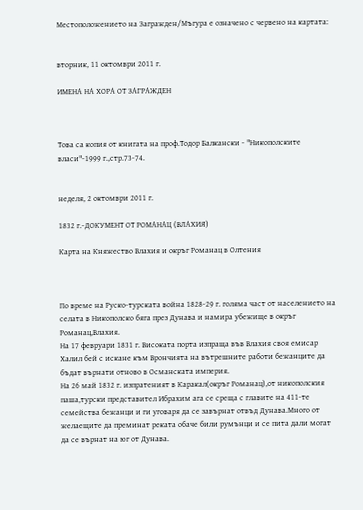Местоположението на Загражден/Мъгура е означено с червено на картата:


вторник, 11 октомври 2011 г.

ИМЕНА НА ХОРА ОТ ЗАГРАЖДЕН



Това са копия от книгата на проф.Тодор Балкански - "Никополските власи"-1999 г.,стр.73-74.


неделя, 2 октомври 2011 г.

1832 г.-ДОКУМЕНТ ОТ РОМАНАЦ (ВЛАХИЯ)

Карта на Княжество Влахия и окръг Романац в Олтения



По време на Руско-турската война 1828-29 г. голяма част от населението на селата в Никополско бяга през Дунава и намира убежище в окръг Романац,Влахия.
На 17 февруари 1831 г. Високата порта изпраща във Влахия своя емисар Халил бей с искане към Врончията на вътрешните работи бежанците да бъдат върнати отново в Османската империя.
На 26 май 1832 г. изпратеният в Каракал(окръг Романац),от никополския паша,турски представител Ибрахим ага се среща с главите на 411-те семейства бежанци и ги уговаря да се завърнат отвъд Дунава.Много от желаещите да преминат реката обаче били румънци и се пита дали могат да се върнат на юг от Дунава.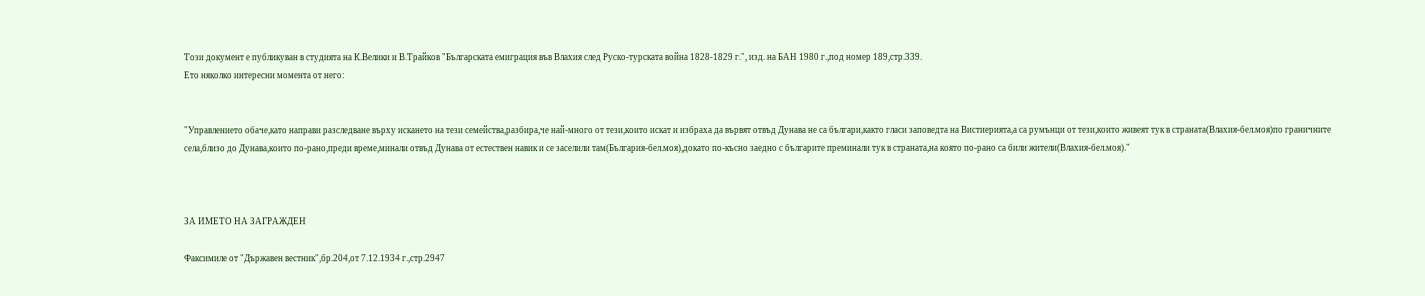Този документ е публикуван в студията на К.Велики и В.Трайков "Българската емиграция във Влахия след Руско-турската война 1828-1829 г.", изд. на БАН 1980 г.,под номер 189,стр.339.
Ето няколко интересни момента от него:


"Управлението обаче,като направи разследване върху искането на тези семейства,разбира,че най-много от тези,които искат и избраха да вървят отвъд Дунава не са българи,както гласи заповедта на Вистиерията,а са румънци от тези,които живеят тук в страната(Влахия-бел.моя)по граничните села,близо до Дунава,които по-рано,преди време,минали отвъд Дунава от естествен навик и се заселили там(България-бел.моя),докато по-късно заедно с българите преминали тук в страната,на която по-рано са били жители(Влахия-бел.моя)."



ЗА ИМЕТО НА ЗАГРАЖДЕН

Факсимиле от "Държавен вестник",бр.204,от 7.12.1934 г.,стр.2947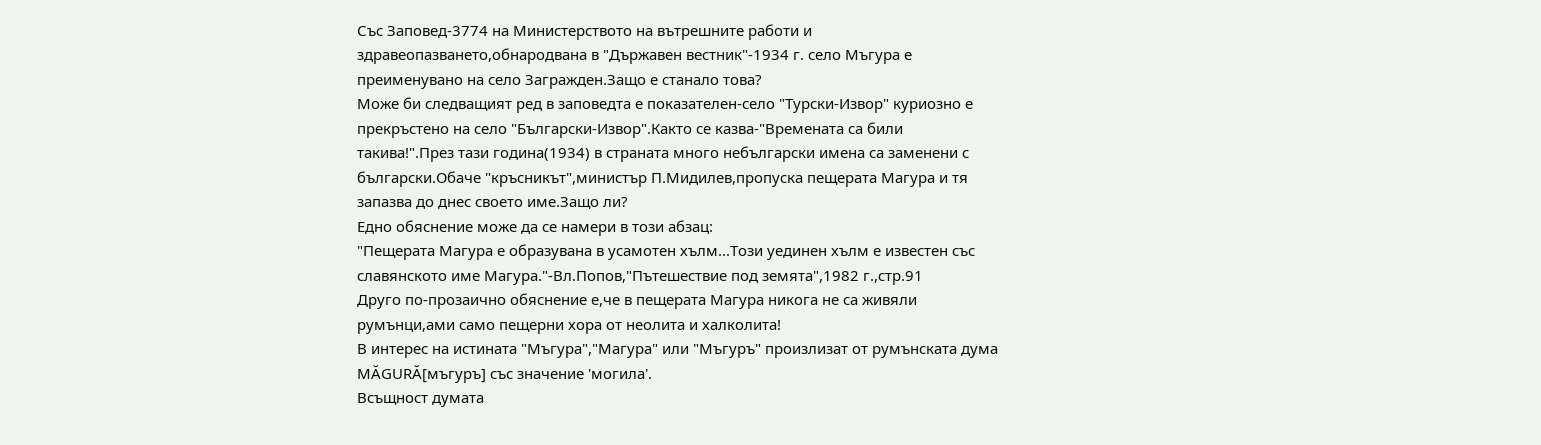Със Заповед-3774 на Министерството на вътрешните работи и здравеопазването,обнародвана в "Държавен вестник"-1934 г. село Мъгура е преименувано на село Загражден.Защо е станало това?
Може би следващият ред в заповедта е показателен-село "Турски-Извор" куриозно е прекръстено на село "Български-Извор".Както се казва-"Времената са били такива!".През тази година(1934) в страната много небългарски имена са заменени с български.Обаче "кръсникът",министър П.Мидилев,пропуска пещерата Магура и тя запазва до днес своето име.Защо ли?
Едно обяснение може да се намери в този абзац:
"Пещерата Магура е образувана в усамотен хълм...Този уединен хълм е известен със славянското име Магура."-Вл.Попов,"Пътешествие под земята",1982 г.,стр.91
Друго по-прозаично обяснение е,че в пещерата Магура никога не са живяли румънци,ами само пещерни хора от неолита и халколита!
В интерес на истината "Мъгура","Магура" или "Мъгуръ" произлизат от румънската дума MĂGURĂ[мъгуръ] със значение 'могила'.
Всъщност думата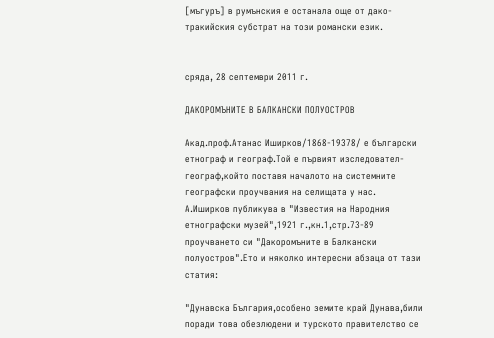[мъгуръ] в румънския е останала още от дако-тракийския субстрат на този романски език.


сряда, 28 септември 2011 г.

ДАКОРОМЪНИТЕ В БАЛКАНСКИ ПОЛУОСТРОВ

Акад.проф.Атанас Иширков/1868-19378/ е български етнограф и географ.Той е първият изследовател-географ,който поставя началото на системните географски проучвания на селищата у нас.
А.Иширков публикува в "Известия на Народния етнографски музей",1921 г.,кн.1,стр.73-89 проучването си "Дакоромъните в Балкански полуостров".Ето и няколко интересни абзаца от тази статия:

"Дунавска България,особено земите край Дунава,били поради това обезлюдени и турското правителство се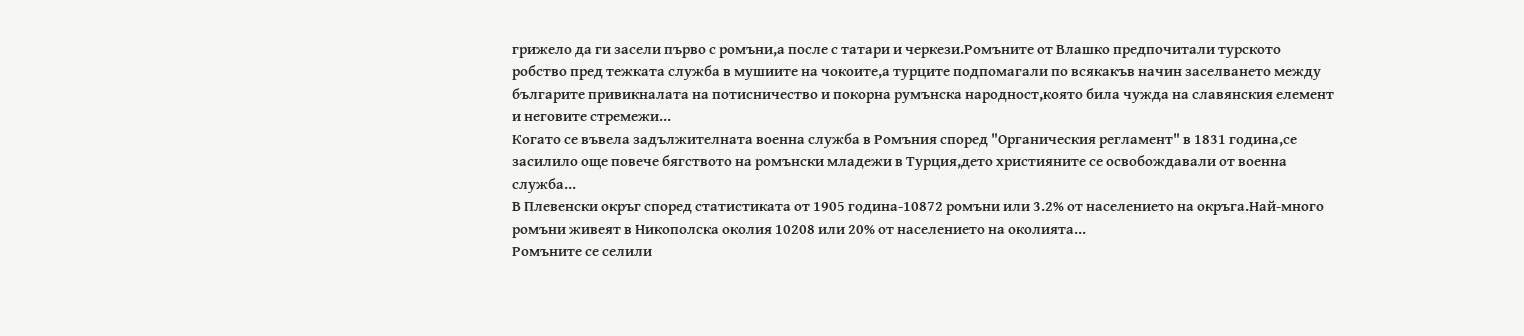грижело да ги засели първо с ромъни,а после с татари и черкези.Ромъните от Влашко предпочитали турското робство пред тежката служба в мушиите на чокоите,а турците подпомагали по всякакъв начин заселването между българите привикналата на потисничество и покорна румънска народност,която била чужда на славянския елемент и неговите стремежи...
Когато се въвела задължителната военна служба в Ромъния според "Органическия регламент" в 1831 година,се засилило още повече бягството на ромънски младежи в Турция,дето християните се освобождавали от военна служба...
В Плевенски окръг според статистиката от 1905 година-10872 ромъни или 3.2% от населението на окръга.Най-много ромъни живеят в Никополска околия 10208 или 20% от населението на околията...
Ромъните се селили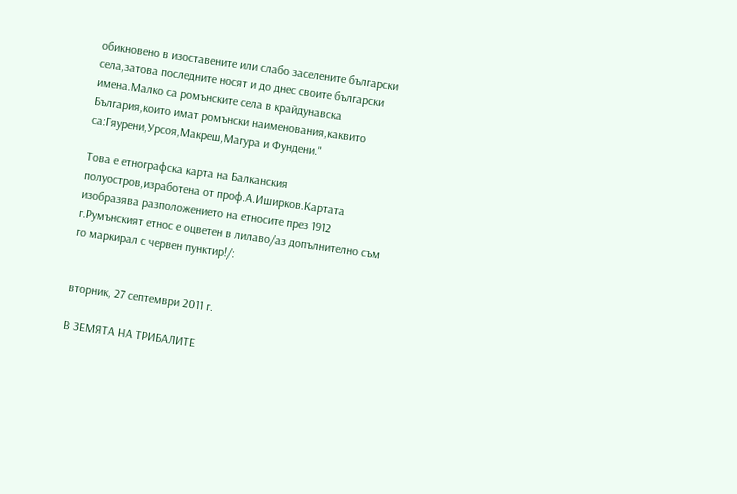обикновено в изоставените или слабо заселените български села,затова последните носят и до днес своите български имена.Малко са ромънските села в крайдунавска България,които имат ромънски наименования,каквито са:Гяурени,Урсоя,Макреш,Магура и Фундени."

Това е етнографска карта на Балканския полуостров,изработена от проф.А.Иширков.Картата изобразява разположението на етносите през 1912 г.Румънският етнос е оцветен в лилаво/аз допълнително съм го маркирал с червен пунктир!/:


вторник, 27 септември 2011 г.

В ЗЕМЯТА НА ТРИБАЛИТЕ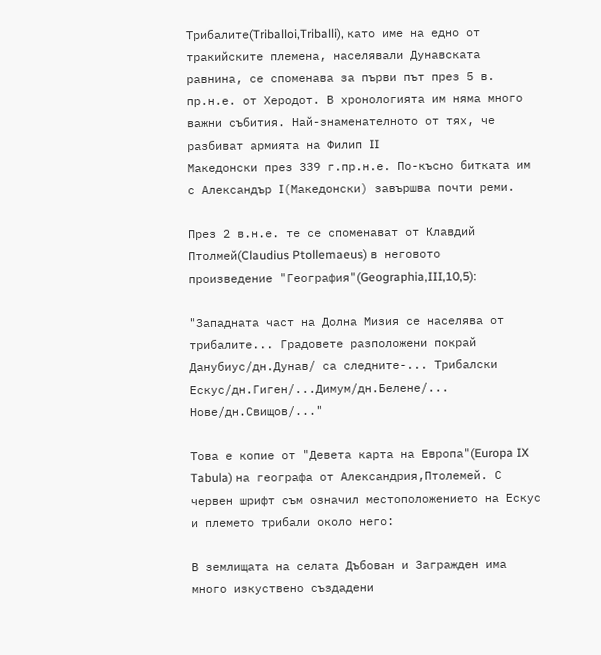Трибалите(Triballoi,Triballi), като име на едно от тракийските племена, населявали Дунавската равнина, се споменава за първи път през 5 в. пр.н.е. от Херодот. В хронологията им няма много важни събития. Най-знаменателното от тях, че разбиват армията на Филип II
Македонски през 339 г.пр.н.е. По-късно битката им с Александър I(Македонски) завършва почти реми.

През 2 в.н.е. те се споменават от Клавдий Птолмей(Claudius Ptollemaeus) в неговото произведение "География"(Geographia,III,10,5):

"Западната част на Долна Мизия се населява от трибалите... Градовете разположени покрай Данубиус/дн.Дунав/ са следните-... Трибалски Ескус/дн.Гиген/...Димум/дн.Белене/... Нове/дн.Свищов/..."

Това е копие от "Девета карта на Европа"(Europa IX Tabula) на географа от Александрия,Птолемей. С червен шрифт съм означил местоположението на Ескус и племето трибали около него:

В землищата на селата Дъбован и Загражден има много изкуствено създадени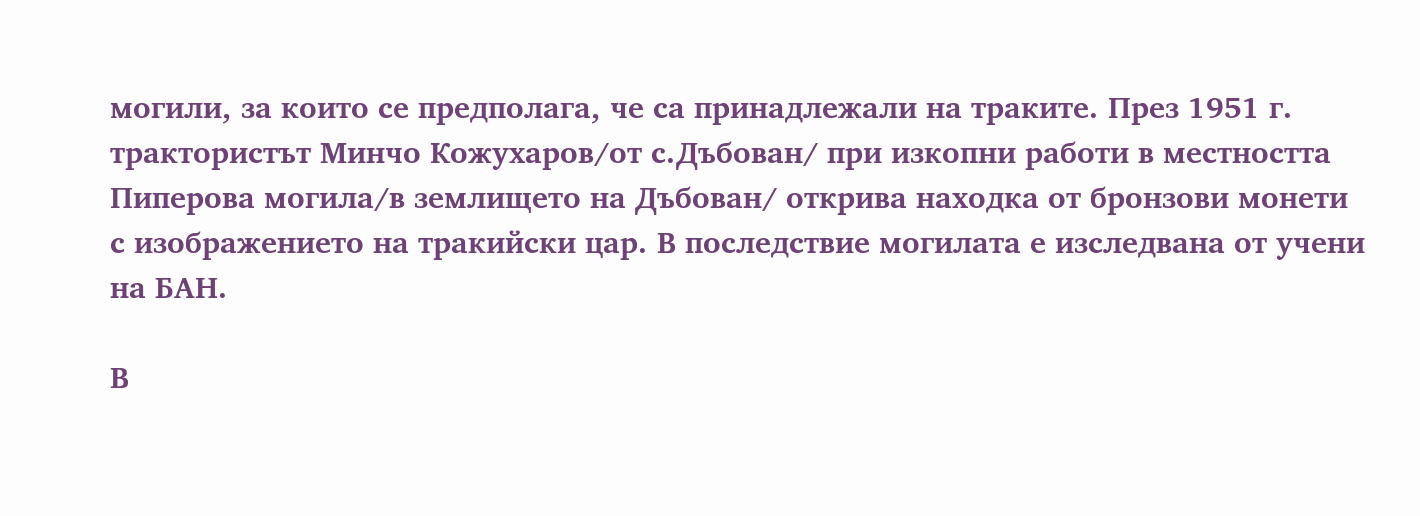могили, за които се предполага, че са принадлежали на траките. През 1951 г. трактористът Минчо Кожухаров/от с.Дъбован/ при изкопни работи в местността Пиперова могила/в землището на Дъбован/ открива находка от бронзови монети с изображението на тракийски цар. В последствие могилата е изследвана от учени на БАН.

В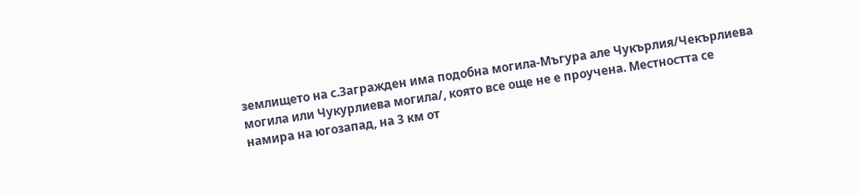землището на с.Загражден има подобна могила-Мъгура але Чукърлия/Чекърлиева могила или Чукурлиева могила/, която все още не е проучена. Местността се намира на югозапад, на 3 км от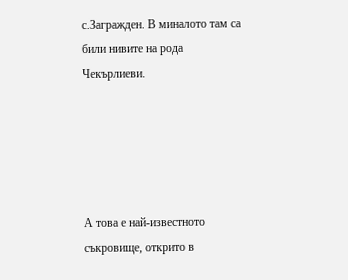с.Загражден. В миналото там са били нивите на рода Чекърлиеви.





А това е най-известното съкровище, открито в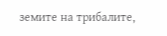земите на трибалите,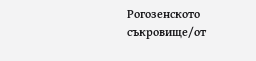Рогозенското съкровище/от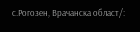с.Рогозен, Врачанска област/: